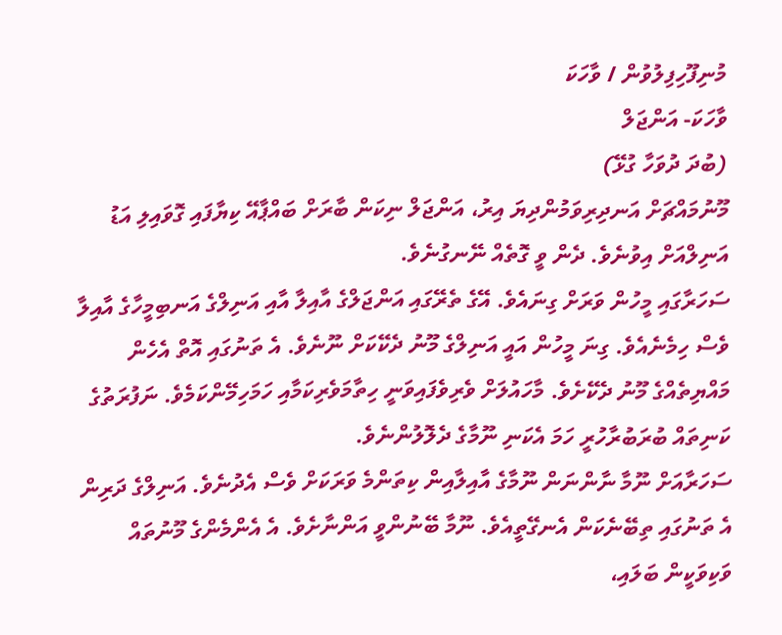މުނިފޫހިފިލުވުން / ވާހަކަ
ވާހަކަ- އަންޖަލް
(ބުދަ ދުވަހާ ގުޅޭ)
މޫނުމައްޗަށް އަނދިރިވަމުންދިޔަ އިރު، އަންޖަލް ނިކަން ބާރަށް ބައްޕާއޭ ކިޔާފައި ގޮވައިލި އަޑު އަނިލްއަށް އިވުނެވެ. ދެން ވީ ގޮތެއް ނޭނގުނެވެ.
ސަހަރާގައި މީހުން ވަރަށް ގިނައެވެ. އޭގެ ތެރޭގައި އަންޖަލްގެ އާއިލާ އާއި އަނިލްގެ އަނބިމީހާގެ އާއިލާ ވެސް ހިމެނެއެވެ. ގިނަ މީހުން އައީ އަނިލްގެ މޫނު ދެކޭކަށް ނޫނެވެ. އެ ތަނުގައި އޮތް އެހެން މައްޔިތެއްގެ މޫނު ދެކޭށެވެ. މާހައުލަށް ވެރިވެފައިވަނީ ހިތާމަވެރިކަމާއި ހަމަހިމޭންކަމެވެ. ނަފުރަތުގެ ކަނިތައް ބުރަބުރާހުރީ ހަމަ އެކަނި ނޫމާގެ ދެލޮލުންނެވެ.
ސަހަރާއަށް ނޫމާ ނާންނަން ނޫމާގެ އާއިލާއިން ކިތަންމެ ވަރަކަށް ވެސް އެދުނެވެ. އަނިލްގެ ދަރިން އެ ތަނުގައި ތިބޭނެކަން އެނގޭތީއެވެ. ނޫމާ ބޭނުންވީ އަންނާށެވެ. އެ އެންމެންގެ މޫނުތައް ވަކިވަކީން ބަލައި،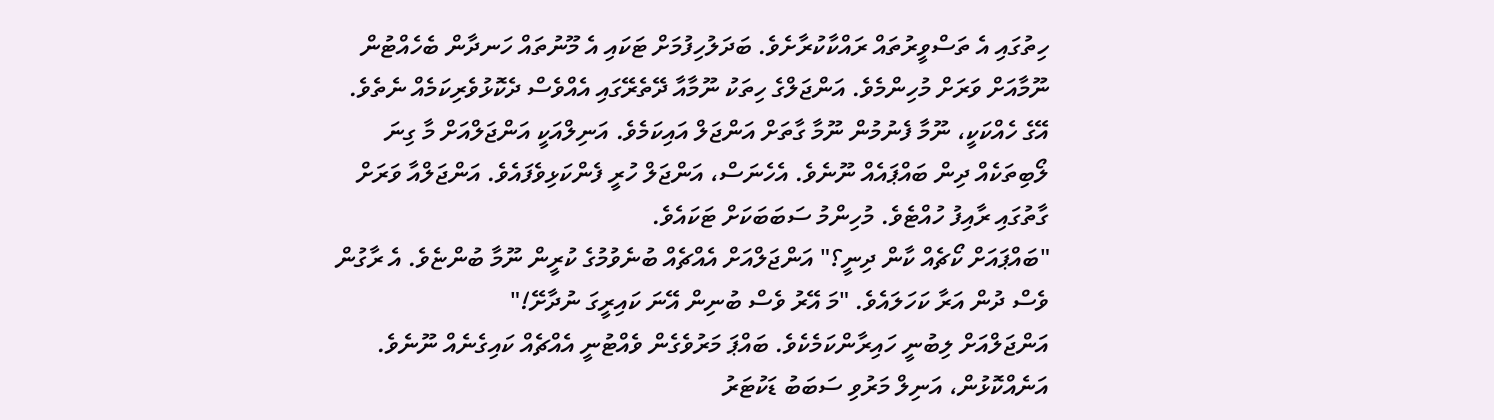ހިތުގައި އެ ތަސްވީރުތައް ރައްކާކުރާށެވެ. ބަދަލުހިފުމަށް ޓަކައި އެ މޫނުތައް ހަނދާން ބެހެއްޓުން ނޫމާއަށް ވަރަށް މުހިންމެވެ. އަންޖަލްގެ ހިތަކު ނޫމާއާ ދޭތެރޭގައި އެއްވެސް ދެކޮޅުވެރިކަމެއް ނެތެވެ. އޭގެ ހެއްކަކީ، ނޫމާ ފެނުމުން ނޫމާ ގާތަށް އަންޖަލް އައިކަމެވެ. އަނިލްއަކީ އަންޖަލްއަށް މާ ގިނަ ލޯބިތަކެއް ދިން ބައްޕައެއް ނޫނެވެ. އެހެނަސް، އަންޖަލް ހުރީ ފެންކަޅިވެފައެވެ. އަންޖަލްއާ ވަރަށް ގާތުގައި ރާއިފު ހުއްޓެވެ. މުހިންމު ސަބަބަކަށް ޓަކައެވެ.
"ބައްޕައަށް ކޯޗެއް ކާން ދިނީ؟" އަންޖަލްއަށް އެއްޗެއް ބުނެވުމުގެ ކުރީން ނޫމާ ބުންޏެވެ. އެ ރާގުން ވެސް ދުން އަރާ ކަހަލައެވެ. "މަ އޭރު ވެސް ބުނިން އޭނަ ކައިރީގަ ނުދާށޭ!"
އަންޖަލްއަށް ލިބުނީ ހައިރާންކަމެކެވެ. ބައްޕަ މަރުވެގެން ވެއްޓުނީ އެއްޗެއް ކައިގެނެއް ނޫނެވެ. އަނެއްކޮޅުން، އަނިލް މަރުވި ސަބަބު ޑަކުޓަރު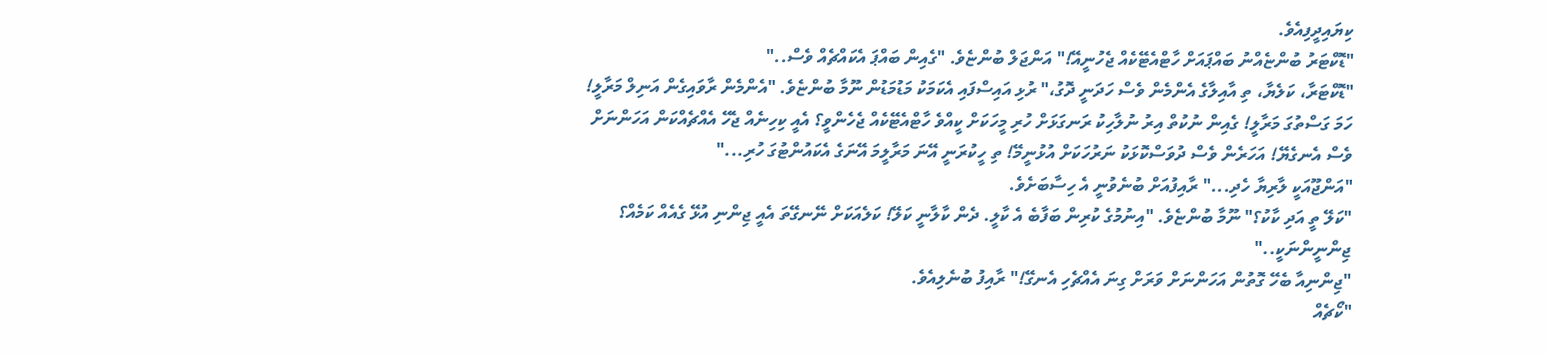ކިޔައިދީފިއެވެ.
"ޑޮކްޓަރު ބުންޏެއްނު ބައްޕައަށް ހާޓްއެޓޭކެއް ޖެހުނީއޭ!" އަންޖަލް ބުންޏެވެ. "ގެއިން ބައްޕަ އެކައްޗެއް ވެސް.."
"ޑޮކްޓަރާ، ކަލެޔާ، ތި އާއިލާގެ އެންމެން ވެސް ހަދަނީ ދޮގު،" ރުޅި އައިސްފައި އެކަމަކު މަޑުމަޑުން ނޫމާ ބުންޏެވެ. "އެންމެން ރާވައިގެން އަނިލް މަރާލީ! ހަމަ ގަސްތުގަ މަރާލީ! ގެއިން ނުކުތް އިރު ނުލާހިކު ރަނގަޅަށް ހުރި މީހަކަށް ކީއްވެ ހާޓްއެޓޭކެއް ޖެހެންވީ؟ އެއީ ކިހިނެއް ޖެހޭ އެއްޗެއްކަން އަހަންނަށް ވެސް އެނގެޔޭ! އަހަރެން ވެސް ދުވަސްކޮޅަކު ނަރުހަކަށް އުޅުނީމޭ! ތި ހީކުރަނީ އޭނަ މަރާލީމަ އޭނަގެ އެކައުންޓުގަ ހުރި..."
"އަންޖޫއަކީ ލާރިޔާ ހެދި..." ރާއިފުއަށް ބުނެވުނީ އެ ހިސާބަށެވެ.
"ކަލޭ ތީ އަދި ކާކު؟" ނޫމާ ބުންޏެވެ. "އިނުމުގެ ކުރިން ބަފާބެ އެ ކާލީ. ދެން ކާލާނީ ކަލޭ! ކަލެއަކަށް ނޭނގޭތަ އެއީ ޖިންނި އުޅޭ ގެއެއް ކަމެއް؟ ޖިންނީންނަކީ.."
"ޖިންނިއާ ބެހޭ ގޮތުން އަހަންނަށް ވަރަށް ގިނަ އެއްޗެހި އެނގޭ!" ރާއިފު ބުނެލިއެވެ.
"ކޯޗެއް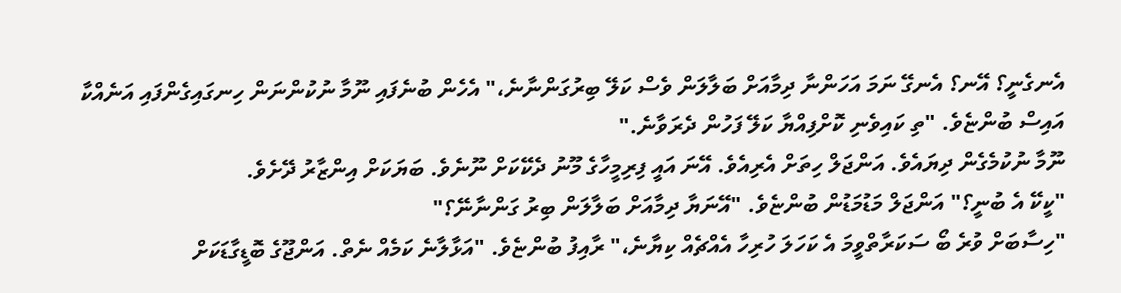އެނގެނީ؟ އޭނ؟ އެނގޭ ނަމަ އަހަންނާ ދިމާއަށް ބަލާލަން ވެސް ކަލޭ ބިރުގަންނާނެ،" އެހެން ބުނެފައި ނޫމާ ނުކުންނަން ހިނގައިގެންފައި އަނެއްކާ އައިސް ބުންޏެވެ. "ތި ކައިވެނި ކޮށްފިއްޔާ ކަލޭ ފަހުން ދެރަވާނެ."
ނޫމާ ނުކުމެގެން ދިޔައެވެ. އަންޖަލް ހިތަށް އެރިއެވެ. އޭނަ އައީ ފިރިމީހާގެ މޫނު ދެކޭކަށް ނޫނެވެ. ބަޔަކަށް އިންޒާރު ދޭށެވެ.
"ކީކޭ އެ ބުނީ؟" އަންޖަލް މަޑުމަޑުން ބުންޏެވެ. "އޭނަޔާ ދިމާއަށް ބަލާލަން ބިރު ގަންނާނޭ؟"
"ހިސާބަށް ވުރެ ބޯ ސަކަރާތްވީމަ އެ ކަހަލަ ހުރިހާ އެއްޗެއް ކިޔާނެ،" ރާއިފު ބުންޏެވެ. "އަޅާލާނެ ކަމެއް ނެތް. އަންޖޫގެ ބޮޑީގާޑަކަށް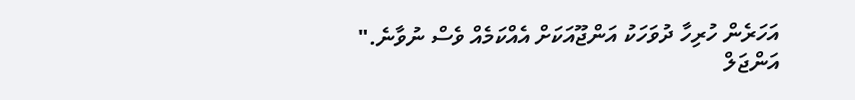އަހަރެން ހުރިހާ ދުވަހަކު އަންޖޫއަކަށް އެއްކަމެއް ވެސް ނުވާނެ."
އަންޖަލް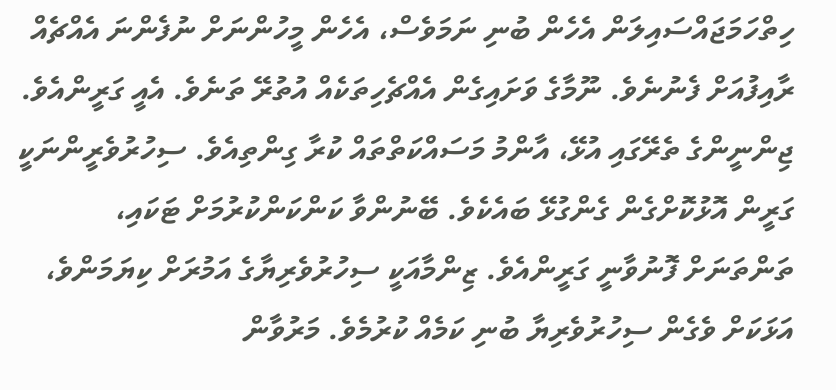ހިތްހަމަޖައްސައިލަން އެހެން ބުނި ނަމަވެސް، އެހެން މީހުންނަށް ނުފެންނަ އެއްޗެއް ރާއިފުއަށް ފެނުނެވެ. ނޫމާގެ ވަށައިގެން އެއްޗެހިތަކެއް އުތުރޭ ތަނެވެ. އެއީ ގަރީންއެވެ. ޖިންނީންގެ ތެރޭގައި އުޅޭ، އާންމު މަސައްކަތްތައް ކުރާ ގިންތިއެވެ. ސިހުރުވެރީންނަކީ ގަރީން އޮޅުކޮށްގެން ގެންގުޅޭ ބައެކެވެ. ބޭނުންވާ ކަންކަންކުރުމަށް ޓަކައި، ތަންތަނަށް ފޮނުވާނީ ގަރީންއެވެ. ޒިންމާއަކީ ސިހުރުވެރިޔާގެ އަމުރަށް ކިޔަމަންވެ، އަޅަކަށް ވެގެން ސިހުރުވެރިޔާ ބުނި ކަމެއް ކުރުމެވެ. މަރުވާން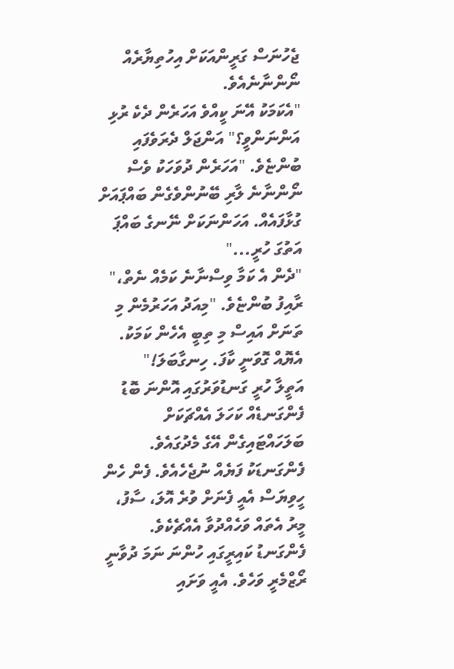ޖެހުނަސް ގަރީންއަކަށް އިހުތިޔާރެއް ނޯންނާނެއެވެ.
"އެކަމަކު އޭނަ ކީއްވެ އަހަރެން ދެކެ ރުޅި އަންނަންވީ؟" އަންޖަލް ދެރަވެފައި ބުންޏެވެ. "އަހަރެން ދުވަހަކު ވެސް ނޯންނާނެ ލާރި ބޭނުންވެގެން ބައްޕައަށް ގުޅާފައެއް. އަހަންނަކަށް ނޭނގެ ބައްޕަ އަތުގަ ހުރީ..."
"ދެން އެ ކަމާ ވިސްނާނެ ކަމެއް ނެތް،" ރާއިފު ބުންޏެވެ. "މިއަދު އަހަރުމެން މި ތަނަށް އައިސް މި ތިބީ އެހެން ކަމަކު. އެޔޮއް ގޮވަނީ ކާފަ. ހިނގާބަލަ!"
އަތީލާ ހުރީ ގަނޑުވަރުގައި އޮންނަ ބޮޑު ފެންގަނޑެއް ކަހަލަ އެއްޗަކަށް ބަލަހައްޓައިގެން އޭގެ މެދުގައެވެ. ފެންގަނޑަކު ފަޔެއް ނުޖެހެއެވެ. ފެން ހެން ހީވިޔަސް އެއީ ފެނަށް ވުރެ އޮލަ، ސާފު، މީރު އެތައް ވަހެއްދުވާ އެއްޗެކެވެ. ފެންގަނޑު ކައިރީގައި ހުންނަ ނަމަ ދުވާނީ ރޯޒްމެރީ ވަހެވެ. އެއީ ވަށައި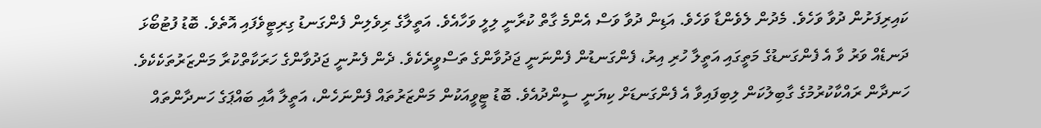ކައިރިފަށުން ދުވާ ވަހެވެ. މެދުން ލެވެންޑާ ވަހެވެ. އަޑިން ދުވާ ވަސް އެންމެ ގާތް ކުރާނީ ލިލީ ވަހާއެވެ. އަތީލާގެ ރިވެލިން ފެންގަނޑު ގިރިޓީވެފައި އޮތެވެ. ބޮޑު ފުޓުބޯޅަ ދަނޑެއް ވަރު ވާ އެ ފެންގަނޑުގެ މަތީގައި އަތީލާ ހުރި އިރު، ފެންގަނޑުން ފެންނަނީ ޖަދުވާންގެ ތަސްވީރެކެވެ. ދެން ފެނުނީ ޖަދުވާންގެ ހަރަކާތްކުރާ މަންޒަރުތަކެކެވެ. ހަނދާން ރައްކާކުރުމުގެ ގާބިލުކަން ލިބިފައިވާ އެ ފެންގަނޑަށް ކިޔަނީ ސީންދުއެވެ. ބޮޑު ޓީވީއަކުން މަންޒަރުތައް ފެންނަހެން، އަތީލާ އާއި ބައްޕަގެ ހަނދާންތައް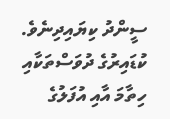ސީންދު ކިޔައިދިނެވެ. ކުޑައިރުގެ ދުވަސްތަކާއި ހިތާމަ އާއި އުފަލުގެ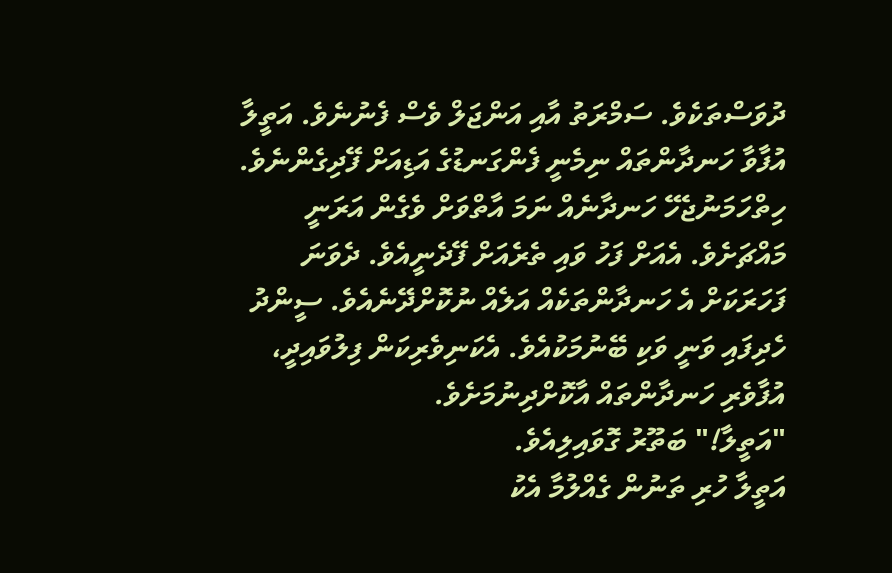ދުވަސްތަކެވެ. ސަމްރަތު އާއި އަންޖަލް ވެސް ފެނުނެވެ. އަތީލާ އުފާވާ ހަނދާންތައް ނިމެނީ ފެންގަނޑުގެ އަޑިއަށް ފޭދިގެންނެވެ. ހިތްހަމަނުޖެހޭ ހަނދާނެއް ނަމަ އާތްވަށް ވެގެން އަރަނީ މައްޗަށެވެ. އެއަށް ފަހު ވައި ތެރެއަށް ފޭދެނީއެވެ. ދެވަނަ ފަހަރަކަށް އެ ހަނދާންތަކެއް އަލެއް ނުކޮށްދޭނެއެވެ. ސީންދު ހެދިފައި ވަނީ ވަކި ބޭނުމަކުއެވެ. އެކަނިވެރިކަން ފިލުވައިދީ، އުފާވެރި ހަނދާންތައް އާކޮށްދިނުމަށެވެ.
"އަތީލާ!" ބަތޫރު ގޮވައިލިއެވެ.
އަތީލާ ހުރި ތަނުން ގެއްލުމާ އެކު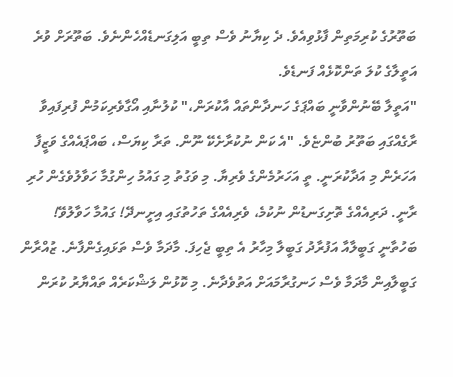ބަތޫރުގެ ކުރިމަތިން ފާޅުވިއެވެ. ދެ ކިޔާނު ވެސް ތިބީ އަލިގަނޑެއްހެންނެވެ. ބަތޫރަށް ވުރެ އަތީލާގެ ކުލަ ތަންކޮޅެއް ފަނޑެވެ.
"އަތީލާ ބޭނުންވާނީ ބައްޕަގެ ހަނދާންތައް އާކުރަން،" ކުލުނާއި އޯގާވެރިކަމުން ފުރިފައިވާ ރާގެއްގައި ބަތޫރު ބުންޏެވެ. "އެ ކަން ނުކުރާށެކޭ ނޫން. ތަރާ ކިޔަސް، ބައްޕައެއްގެ ވަޒީފާ އަހަރެން މި އަދާކުރަނީ. ތީ އަހަރުމެންގެ ވެރިޔާ. މި ވަގުތު މި ގައުމު ހިންގުމާ ހަވާލުވެގެން ހުރި ރާނީ. ދަރިއެއްގެ ތޮށިގަނޑުން ނުކުމެ، ވެރިއެއްގެ ތަހުތުގައި އިށީނދޭ! ގައުމާ ހަވާލުވޭ! ބަހުތާނީ ގަބީލާއާ އަފުރާދު ގަބީލާ މިހާރު އެ ތިބީ ޖެހިފަ. މާދަމާ ވެސް ތަޅައިގެންފާނެ. ޒުއްރާން ގަބީލާއިން މާދަމާ ވެސް ހަނގުރާމައަށް އަތުވެދާނެ. މި ކޮޅުން ލަޝްކަރެއް ތައްޔާރު ކުރަން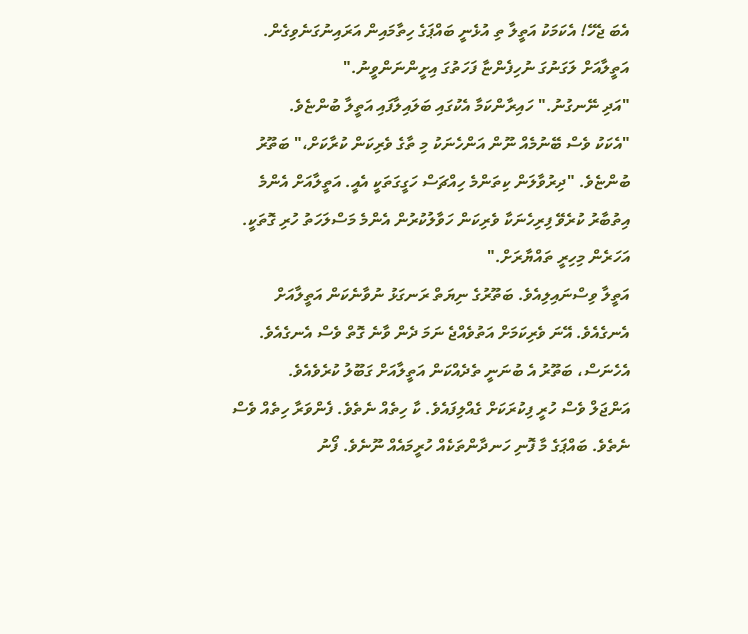އެބަ ޖެހޭ! އެކަމަކު އަތީލާ ތި އުޅެނީ ބައްޕަގެ ހިތާމައިން އަރައިނުގަނެވިގެން.
އަތީލާއަށް ލަގަނުގަ ނުހިފެންޏާ ފަހަތުގަ އިށީންނަންވީނު."
"އަދި ނޭނގުނު." ހައިރާންކަމާ އެކުގައި ބަލައިލާފައި އަތީލާ ބުންޏެވެ.
"އެކަކު ވެސް ބޭނުމެއް ނޫން އަންހެނަކު މި ތާގެ ވެރިކަން ކުރާކަށް،" ބަތޫރު ބުންޏެވެ. "ދިރުވާލަން ކިތަންމެ ހިއްޗަސް ހަގީގަތަކީ އެއީ. އަތީލާއަށް އެންމެ އިތުބާރު ކުރެވޭ ފިރިހެނަކާ ވެރިކަން ހަވާލުކުރުން އެންމެ މަސްލަހަތު ހުރި ގޮތަކީ. އަހަރެން މިހިރީ ތައްޔާރަށް."
އަތީލާ ވިސްނައިލިއެވެ. ބަތޫރުގެ ނިޔަތް ރަނގަޅު ނުވާނެކަން އަތީލާއަށް އެނގެއެވެ. އޭނަ ވެރިކަމަށް އަތުވެއްޖެ ނަމަ ދެން ވާނެ ގޮތް ވެސް އެނގެއެވެ. އެހެނަސް، ބަތޫރު އެ ބުނަނީ ތެދެއްކަން އަތީލާއަށް ގަބޫލު ކުރެވެއެވެ.
އަންޖަލް ވެސް ހުރީ ފިކުރަކަށް ގެއްލިފައެވެ. ކާ ހިތެއް ނެތެވެ. ފެންވަރާ ހިތެއް ވެސް ނެތެވެ. ބައްޕަގެ މާ ފޮނި ހަނދާންތަކެއް ހުރީމައެއް ނޫނެވެ. ފޯނު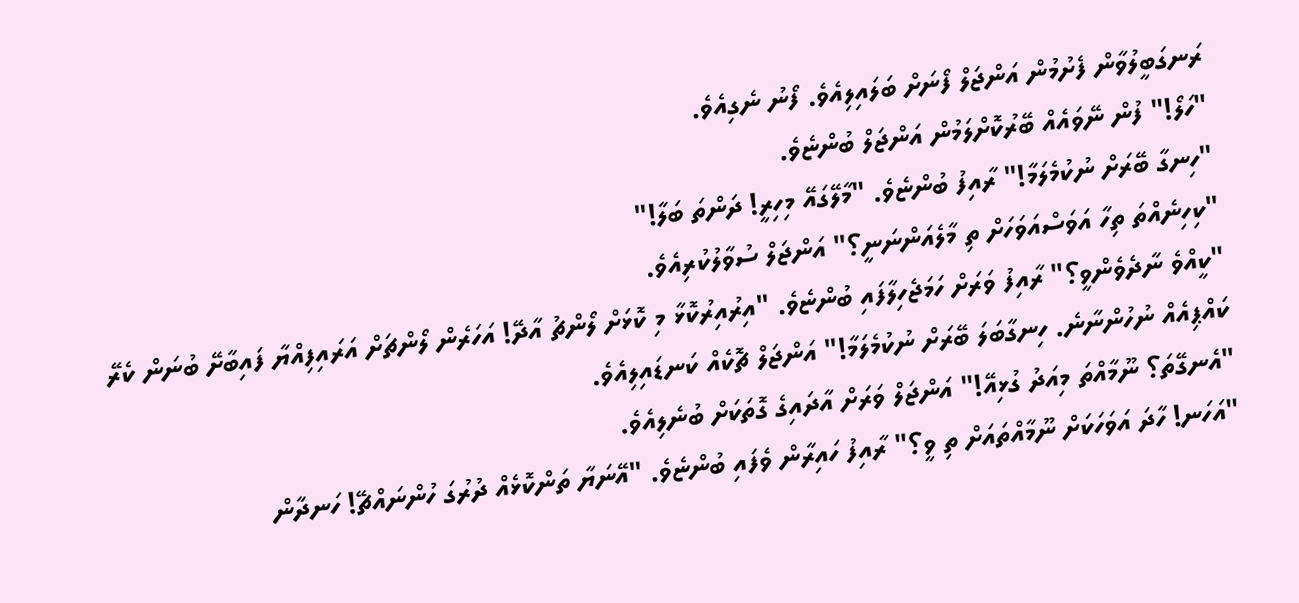ރަނގަބީލުވާން ފެށުމުން އަންޖަލް ފޯނަށް ބަލައިލިއެވެ. ފޯނު ނެގިއެވެ.
"ހަލޯ!" ފުން ނޭވައެއް ބޭރުކޮށްލަމުން އަންޖަލް ބުންޏެވެ.
"ހިނގާ ބޭރަށް ނުކުމެލަމާ!" ރާއިފު ބުންޏެވެ. "މާލޭގައޭ މިހިރީ! ދަންތަ ބަލާ!"
"ކިހިނެއްތަ ތިހާ އަވަސްއަވަހަށް ތި މާލެއަންނަނީ؟" އަންޖަލް ސުވާލުކުރިއެވެ.
"ކީއްވެ ނާދެވެންވީ؟" ރާއިފު ވަރަށް ހަމަޖެހިލާފައި ބުންޏެވެ. "އިރުއިރުކޮޅާ މި ކޮޅަށް ލޯންޗު އާދޭ! އަހަރެން ލޯންޗަށް އަރައިފިއްޔާ ފައިބާށޭ ބުނަން ކެރޭ ކައްޕިއެއް ނުހުންނާނެ. ހިނގާބަލަ ބޭރަށް ނުކުމެލަމާ!" އަންޖަލް ޗޮކެއް ކަނޑައިލިއެވެ.
"އެނގޭތަ؟ ނޫމާއްތަ މިއަދު ގުޅިއޭ!" އަންޖަލް ވަރަށް އާދައިގެ ގޮތަކަށް ބުނެލިއެވެ.
"އަހަނ! ހާދަ އަވަހަކަށް ނޫމާއްތައަށް ތި ވީ؟" ރާއިފު ހައިރާން ވެފައި ބުންޏެވެ. "އޭނަޔާ ތަންކޮޅެއް ދުރުގަ ހުންނައްޗޭ! ހަނދާން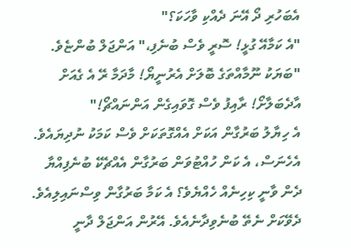އެބަހުރި ދޯ އޭނަ ދެއްކި ވާހަކަ؟"
"އެ ކަމާއޭ ގުޅީ! ސޮރީ ވެސް ބުނެފި،" އަންޖަލް ބުންޏެވެ. "ބަޔަކު ނޫމާއްތަގެ ބޮލަށް އެރުނީޔޯ! މާދަމާ ރޭ އެ ގެއަށް އާދެބަލާށޯ! ރާއިފު ވެސް ގޮވައިގެން އަންނައްޗޯ!"
އެ ހިޔާލު ބަރުގާން އަކަށް އެއްގޮތަކަށް ވެސް ކަމަކު ނުދިޔައެވެ. އެހެނަސް، އެ ކަން ހުއްޓުވަން ބަރުގާން އެއްޗެކޭ ބުނެފިއްޔާ ދެން ވާނީ ކިހިނެއް ހެއްޔެވެ؟ އެ ކަމާ ބަރުގާން ވިސްނައިލިއެވެ. ދެވޭކަށް ނެތޭ ބުނެވިދާނެއެވެ. އޭރުން އަންޖަލް ދާނީ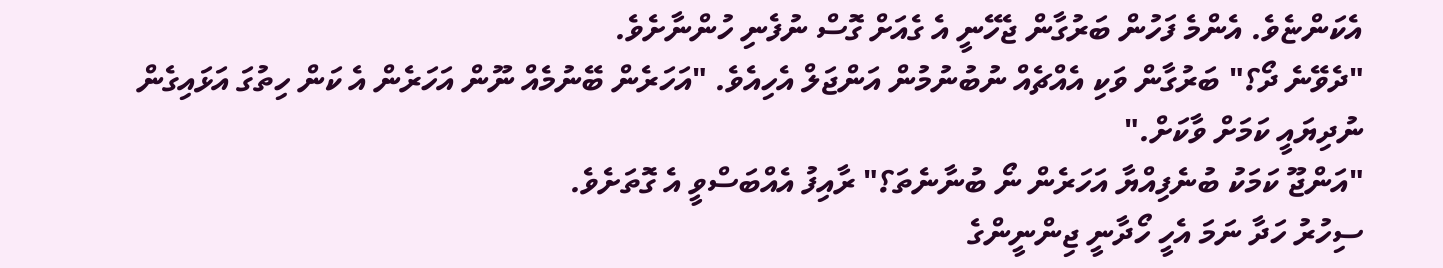އެކަންޏެވެ. އެންމެ ފަހުން ބަރުގާން ޖެހޭނީ އެ ގެއަށް ގޮސް ނުފެނި ހުންނާށެވެ.
"ދެވޭނެ ދޯ؟" ބަރުގާން ވަކި އެއްޗެއް ނުބުނުމުން އަންޖަލް އެހިއެވެ. "އަހަރެން ބޭނުމެއް ނޫން އަހަރެން އެ ކަން ހިތުގަ އަޅައިގެން ނުދިޔައީ ކަމަށް ވާކަށް."
"އަންޖޫ ކަމަކު ބުނެފިއްޔާ އަހަރެން ނޯ ބުނާނެތަ؟" ރާއިފު އެއްބަސްވީ އެ ގޮތަށެވެ.
ސިހުރު ހަދާ ނަމަ އެހީ ހޯދާނީ ޖިންނީންގެ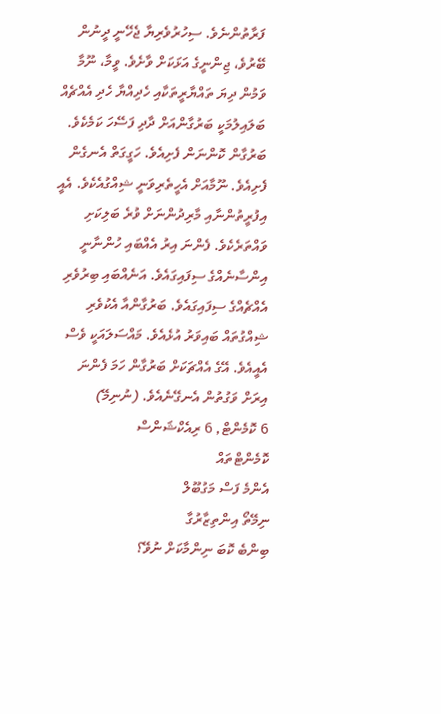ފަރާތުންނެވެ. ސިހުރުވެރިޔާ ޖެހޭނީ ދީނުން ބޭރުވެ، ޖިންނީގެ އަޅަކަށް ވާށެވެ. ވީމާ، ނޫމާ ވަމުން ދިޔަ ތައްޔާރީތަކާއި ހެދިއްޔާ ހެދި އެއްޗެއް ބަލައިލުމަކީ ބަރުގާންއަށް ދާދި ފަސޭހަ ކަމެކެވެ. ބަރުގާން ކޮންނަން ފެށިއެވެ. ހަގީގަތް އެނގެން ފެށިއެވެ. ނޫމާއަށް އެހީތެރިވަނީ ޝިއްގުއެކެވެ. އެއީ އިފުރީތުންނާއި މާރިދުންނަށް ވުރެ ބަލިކަށި ވައްތަރެކެވެ. ފެންނަ އިރު އެއްބައި ހުންނާނީ އިންސާނެއްގެ ސިފައިގައެވެ. އަނެއްބައި ބިރުވެރި އެއްޗެއްގެ ސިފައިގައެވެ. ބަރުގާންއާ އެކުވެރި ޝިއްގުތައް ބައިވަރު އުޅެއެވެ. މައްސަލައަކީ ވެސް އެއީއެވެ. އޭގެ އެއްޗަކަށް ބަރުގާން ހަމަ ފެންނަ އިރަށް ވަގުތުން އެނގޭނެއެވެ. (ނުނިމޭ)
6 ކޮމެންޓް, 6 ރިއެކްޝަންސް
ކޮމެންޓްތައް
އެންމެ ފަސް މަގުބޫލް
ނިމޭތޯ އިންތިޒާރުގާ
ބިންބެ ކޮބަ ނިންމާކަށް ނުވޭ؟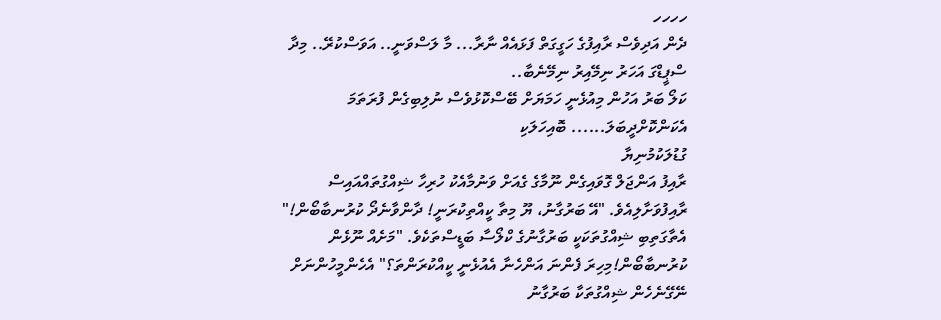ހހހހ
ދެން އަދިވެސް ރާއިފުގެ ހަގީގަތް ފަޅައެއް ނާރާ... މާ ލަސްވަނީ.. އަވަސްކުރޭ.. މިދާ ސްޕީޑްގަ އަހަރު ނިމޭއިރު ނިމޭނެބާ..
ކަލޯ ބަރު އަހުން މިއުޅެނީ ހަމަޔަށް ބޭސްކޮޅުވެސް ނުލިބިގެން ފުރަތަމަ އެކަންކޮށްދީބަލަ...... ބޮއިހަލަކި
ގުޑުލަކުމުނިޔާ
ރާއިފު އަންޖަލް ގޮވައިގެން ނޫމާގެ ގެއަށް ވަނުމާއެކު ހުރިހާ ޝިއްގުތައްއައިސް ރާއިފުވަށާލިއެވެ. "އޭ ބަރުގާނު، ޔޫ މިތާ ކީއްތިކުރަނީ! ދާންވާނެދޯ ކުރުނބާބޯން!" އެތާގަތިބި ޝިއްގުތަކަކީ ބަރުގާނުގެ ކްލޯސާ ބަޑީސްތަކެވެ. "މަށެއް ނޫޅެން ކުރުނބާބޯން!މިހިރަ ފެންނަ އަންހެނާ އެއުޅެނީ ކީއްކުރަންތަ؟" އެހެންމީހުންނަށް ނޭގޭނެހެން ޝިއްގުތަކާ ބަރުގާނު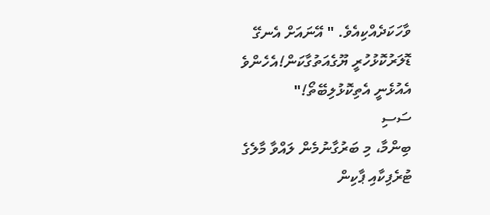ވާހަކަދެއްކިއެވެ. " އޭނައަށް އެނގޭ ޑޮލަރުކޮޅުހުރީ ޔޫގެއަތުގާކަން!އެހެންވެ އެއުޅެނީ އެތިކޮޅުލިބޭތޯ!"
ސަސި
ބިންމާ، މި ބަރުގާނުމެން ލައްވާ މާލެގެ ޓުރެފިކާއި ޕާކިން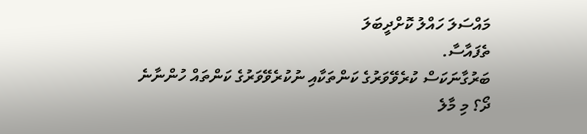މައްސަލަ ހައްލު ކޮށްދީބަލަ
ތެފައާސާ.
ބަރުގާނަކަސް ކުރެވޭވަރުގެ ކަންތަކާއި ނުކުރެވޭވަރުގެ ކަންތައް ހުންނާނެ ދޯ؟ މި މާލެ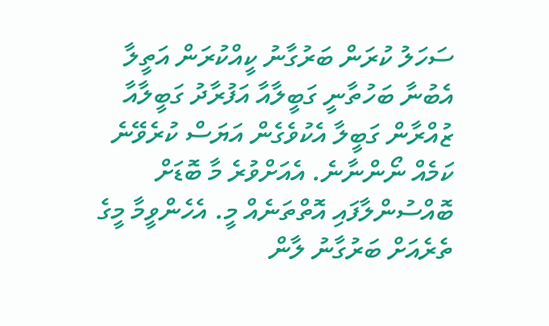ސަހަލު ކުރަން ބަރުގާނު ކީއްކުރަން އަތީލާ އެބުނާ ބަހުތާނީ ގަބީލާއާ އަފުރާދު ގަބީލާއާ ޒުއްރާން ގަބީލާ އެކުވެގެން އަޔަސް ކުރެވޭނެ ކަމެއް ނޯންނާނެ. އެއަށްވުރެ މާ ބޮޑަށް ބޮއްސުންލާފައި އޮތްތަނެއް މީ. އެހެންވީމާ މީގެ ތެރެއަށް ބަރުގާނު ލާން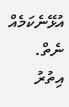އުޅޭނެކަމެއް ނެތް.
އިތުރު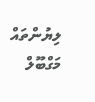ލިޔުންތައް
މަގްބޫލް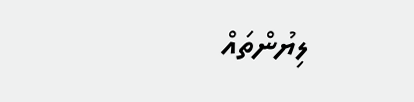ލިޔުންތައް